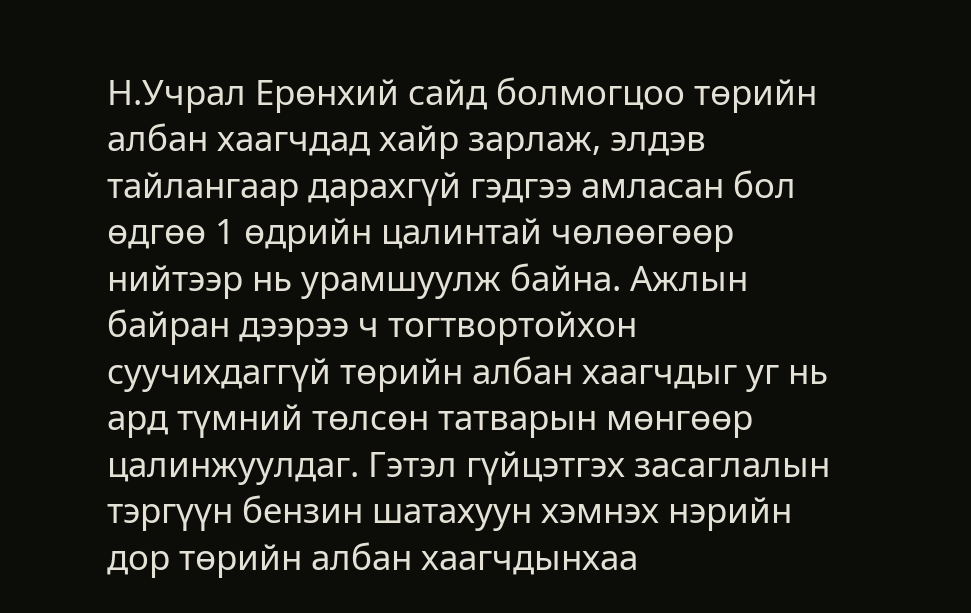Н.Учрал Ерөнхий сайд болмогцоо төрийн албан хаагчдад хайр зарлаж, элдэв тайлангаар дарахгүй гэдгээ амласан бол өдгөө 1 өдрийн цалинтай чөлөөгөөр нийтээр нь урамшуулж байна. Ажлын байран дээрээ ч тогтвортойхон суучихдаггүй төрийн албан хаагчдыг уг нь ард түмний төлсөн татварын мөнгөөр цалинжуулдаг. Гэтэл гүйцэтгэх засаглалын тэргүүн бензин шатахуун хэмнэх нэрийн дор төрийн албан хаагчдынхаа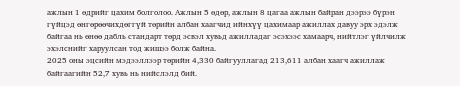ажлын 1 өдрийг цахим болголоо. Ажлын 5 өдөр, ажлын 8 цагаа ажлын байран дээрээ бүрэн гүйцэд өнгөрөөчихдөггүй төрийн албан хаагчид ийнхүү цахимаар ажиллах давуу эрх эдэлж байгаа нь өнөө дабль стандарт төрд эсвэл хувьд ажилладаг эсэхээс хамаарч, нийтлэг үйлчилж эхэлснийг харуулсан тод жишээ болж байна.
2025 оны эцсийн мэдээллээр төрийн 4,330 байгууллагад 213,611 албан хаагч ажиллаж байгаагийн 52,7 хувь нь нийслэлд бий.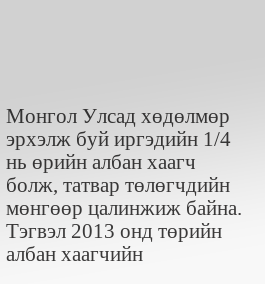Монгол Улсад хөдөлмөр эрхэлж буй иргэдийн 1/4 нь өрийн албан хаагч болж, татвар төлөгчдийн мөнгөөр цалинжиж байна. Тэгвэл 2013 онд төрийн албан хаагчийн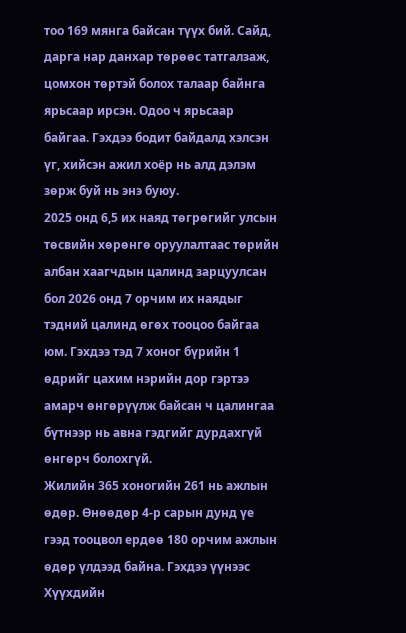тоо 169 мянга байсан түүх бий. Сайд, дарга нар данхар төрөөс татгалзаж, цомхон төртэй болох талаар байнга ярьсаар ирсэн. Одоо ч ярьсаар байгаа. Гэхдээ бодит байдалд хэлсэн үг, хийсэн ажил хоёр нь алд дэлэм зөрж буй нь энэ буюу.
2025 онд 6,5 их наяд төгрөгийг улсын төсвийн хөрөнгө оруулалтаас төрийн албан хаагчдын цалинд зарцуулсан бол 2026 онд 7 орчим их наядыг тэдний цалинд өгөх тооцоо байгаа юм. Гэхдээ тэд 7 хоног бүрийн 1 өдрийг цахим нэрийн дор гэртээ амарч өнгөрүүлж байсан ч цалингаа бүтнээр нь авна гэдгийг дурдахгүй өнгөрч болохгүй.
Жилийн 365 хоногийн 261 нь ажлын өдөр. Өнөөдөр 4-р сарын дунд үе гээд тооцвол ердөө 180 орчим ажлын өдөр үлдээд байна. Гэхдээ үүнээс Хүүхдийн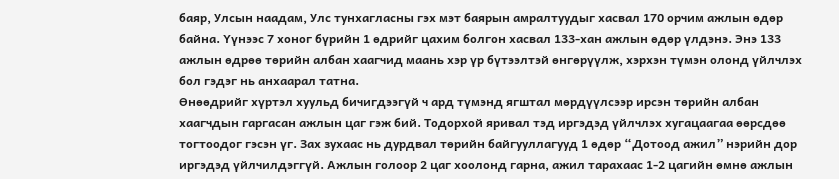баяр, Улсын наадам, Улс тунхагласны гэх мэт баярын амралтуудыг хасвал 170 орчим ажлын өдөр байна. Үүнээс 7 хоног бүрийн 1 өдрийг цахим болгон хасвал 133-хан ажлын өдөр үлдэнэ. Энэ 133 ажлын өдрөө төрийн албан хаагчид маань хэр үр бүтээлтэй өнгөрүүлж, хэрхэн түмэн олонд үйлчлэх бол гэдэг нь анхаарал татна.
Өнөөдрийг хүртэл хуульд бичигдээгүй ч ард түмэнд ягштал мөрдүүлсээр ирсэн төрийн албан хаагчдын гаргасан ажлын цаг гэж бий. Тодорхой яривал тэд иргэдэд үйлчлэх хугацаагаа өөрсдөө тогтоодог гэсэн үг. Зах зухаас нь дурдвал төрийн байгууллагууд 1 өдөр “Дотоод ажил” нэрийн дор иргэдэд үйлчилдэггүй. Ажлын голоор 2 цаг хоолонд гарна, ажил тарахаас 1-2 цагийн өмнө ажлын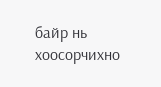байр нь хоосорчихно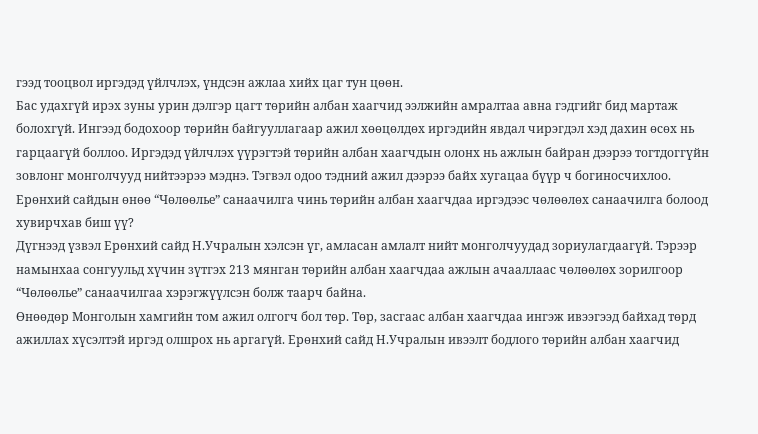гээд тооцвол иргэдэд үйлчлэх, үндсэн ажлаа хийх цаг тун цөөн.
Бас удахгүй ирэх зуны урин дэлгэр цагт төрийн албан хаагчид ээлжийн амралтаа авна гэдгийг бид мартаж болохгүй. Ингээд бодохоор төрийн байгууллагаар ажил хөөцөлдөх иргэдийн явдал чирэгдэл хэд дахин өсөх нь гарцаагүй боллоо. Иргэдэд үйлчлэх үүрэгтэй төрийн албан хаагчдын олонх нь ажлын байран дээрээ тогтдоггүйн зовлонг монголчууд нийтээрээ мэднэ. Тэгвэл одоо тэдний ажил дээрээ байх хугацаа бүүр ч богиносчихлоо.
Ерөнхий сайдын өнөө “Чөлөөлье” санаачилга чинь төрийн албан хаагчдаа иргэдээс чөлөөлөх санаачилга болоод хувирчхав биш үү?
Дүгнээд үзвэл Ерөнхий сайд Н.Учралын хэлсэн үг, амласан амлалт нийт монголчуудад зориулагдаагүй. Тэрээр намынхаа сонгуульд хүчин зүтгэх 213 мянган төрийн албан хаагчдаа ажлын ачааллаас чөлөөлөх зорилгоор “Чөлөөлье” санаачилгаа хэрэгжүүлсэн болж таарч байна.
Өнөөдөр Монголын хамгийн том ажил олгогч бол төр. Төр, засгаас албан хаагчдаа ингэж ивээгээд байхад төрд ажиллах хүсэлтэй иргэд олшрох нь аргагүй. Ерөнхий сайд Н.Учралын ивээлт бодлого төрийн албан хаагчид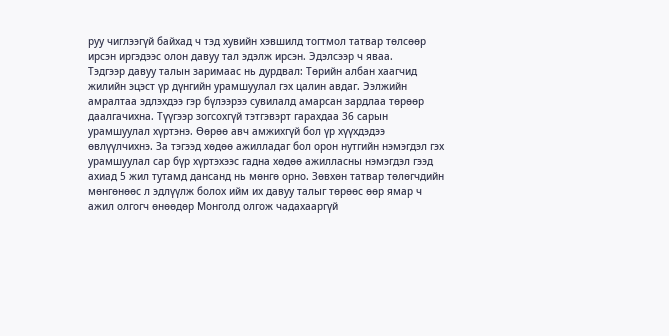руу чиглээгүй байхад ч тэд хувийн хэвшилд тогтмол татвар төлсөөр ирсэн иргэдээс олон давуу тал эдэлж ирсэн. Эдэлсээр ч яваа.
Тэдгээр давуу талын заримаас нь дурдвал: Төрийн албан хаагчид жилийн эцэст үр дүнгийн урамшуулал гэх цалин авдаг. Ээлжийн амралтаа эдлэхдээ гэр бүлээрээ сувилалд амарсан зардлаа төрөөр даалгачихна. Түүгээр зогсохгүй тэтгэвэрт гарахдаа 36 сарын урамшуулал хүртэнэ. Өөрөө авч амжихгүй бол үр хүүхдэдээ өвлүүлчихнэ. За тэгээд хөдөө ажилладаг бол орон нутгийн нэмэгдэл гэх урамшуулал сар бүр хүртэхээс гадна хөдөө ажилласны нэмэгдэл гээд ахиад 5 жил тутамд дансанд нь мөнгө орно. Зөвхөн татвар төлөгчдийн мөнгөнөөс л эдлүүлж болох ийм их давуу талыг төрөөс өөр ямар ч ажил олгогч өнөөдөр Монголд олгож чадахааргүй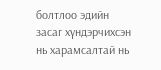болтлоо эдийн засаг хүндэрчихсэн нь харамсалтай нь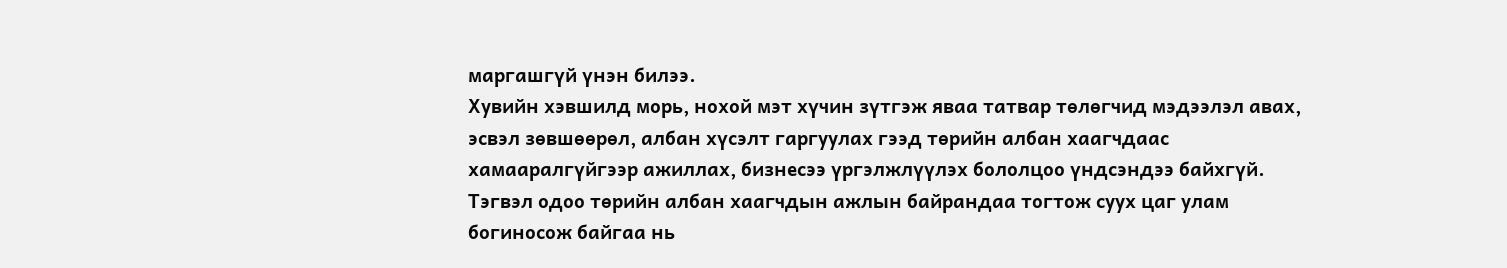маргашгүй үнэн билээ.
Хувийн хэвшилд морь, нохой мэт хүчин зүтгэж яваа татвар төлөгчид мэдээлэл авах, эсвэл зөвшөөрөл, албан хүсэлт гаргуулах гээд төрийн албан хаагчдаас хамааралгүйгээр ажиллах, бизнесээ үргэлжлүүлэх бололцоо үндсэндээ байхгүй. Тэгвэл одоо төрийн албан хаагчдын ажлын байрандаа тогтож суух цаг улам богиносож байгаа нь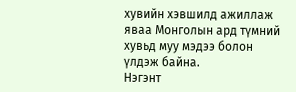хувийн хэвшилд ажиллаж яваа Монголын ард түмний хувьд муу мэдээ болон үлдэж байна.
Нэгэнт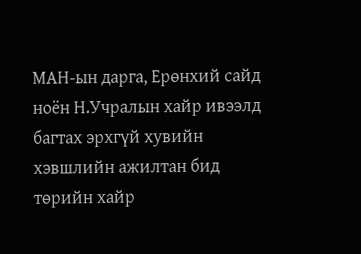МАН-ын дарга, Ерөнхий сайд ноён Н.Учралын хайр ивээлд багтах эрхгүй хувийн хэвшлийн ажилтан бид төрийн хайр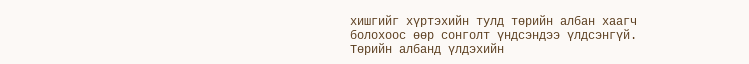хишгийг хүртэхийн тулд төрийн албан хаагч болохоос өөр сонголт үндсэндээ үлдсэнгүй. Төрийн албанд үлдэхийн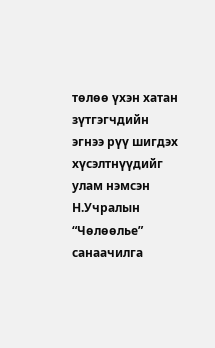төлөө үхэн хатан зүтгэгчдийн эгнээ рүү шигдэх хүсэлтнүүдийг улам нэмсэн Н.Учралын “Чөлөөлье” санаачилга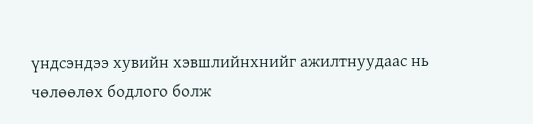үндсэндээ хувийн хэвшлийнхнийг ажилтнуудаас нь чөлөөлөх бодлого болж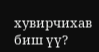хувирчихав биш үү?